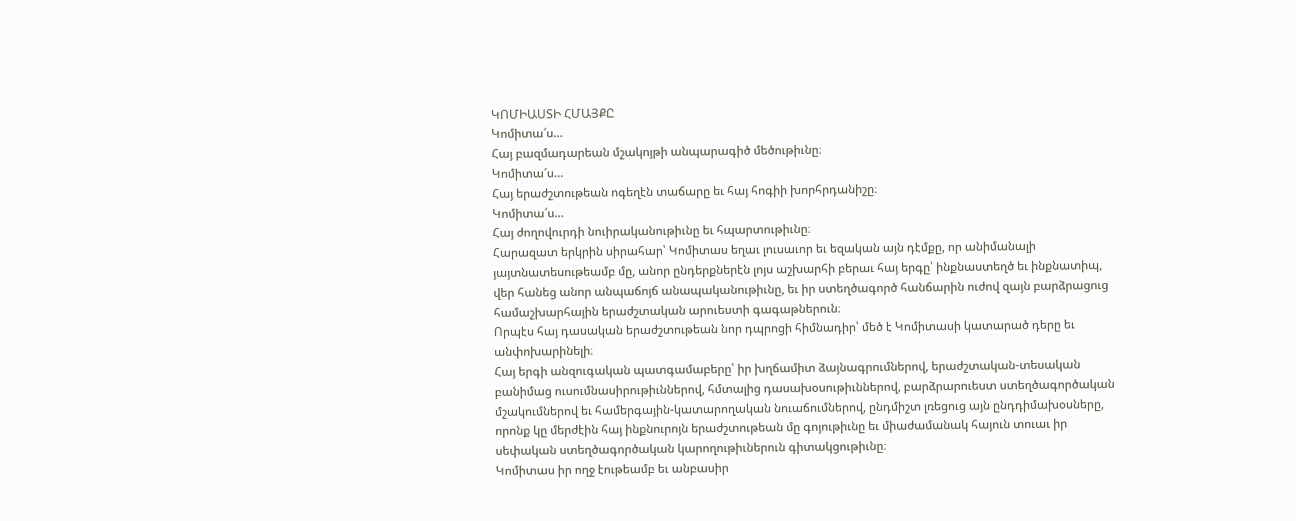ԿՈՄԻԱՍՏԻ ՀՄԱՅՔԸ
Կոմիտա՜ս…
Հայ բազմադարեան մշակոյթի անպարագիծ մեծութիւնը։
Կոմիտա՜ս…
Հայ երաժշտութեան ոգեղէն տաճարը եւ հայ հոգիի խորհրդանիշը։
Կոմիտա՜ս…
Հայ ժողովուրդի նուիրականութիւնը եւ հպարտութիւնը։
Հարազատ երկրին սիրահար՝ Կոմիտաս եղաւ լուսաւոր եւ եզական այն դէմքը, որ անիմանալի յայտնատեսութեամբ մը, անոր ընդերքներէն լոյս աշխարհի բերաւ հայ երգը՝ ինքնաստեղծ եւ ինքնատիպ, վեր հանեց անոր անպաճոյճ անապականութիւնը, եւ իր ստեղծագործ հանճարին ուժով զայն բարձրացուց համաշխարհային երաժշտական արուեստի գագաթներուն։
Որպէս հայ դասական երաժշտութեան նոր դպրոցի հիմնադիր՝ մեծ է Կոմիտասի կատարած դերը եւ անփոխարինելի։
Հայ երգի անզուգական պատգամաբերը՝ իր խղճամիտ ձայնագրումներով, երաժշտական-տեսական բանիմաց ուսումնասիրութիւններով, հմտալից դասախօսութիւններով, բարձրարուեստ ստեղծագործական մշակումներով եւ համերգային-կատարողական նուաճումներով, ընդմիշտ լռեցուց այն ընդդիմախօսները, որոնք կը մերժէին հայ ինքնուրոյն երաժշտութեան մը գոյութիւնը եւ միաժամանակ հայուն տուաւ իր սեփական ստեղծագործական կարողութիւներուն գիտակցութիւնը։
Կոմիտաս իր ողջ էութեամբ եւ անբասիր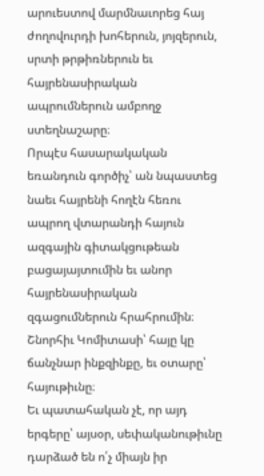արուեստով մարմնաւորեց հայ ժողովուրդի խոհերուն, յոյզերուն, սրտի թրթիռներուն եւ հայրենասիրական ապրումներուն ամբողջ ստեղնաշարը։
Որպէս հասարակական եռանդուն գործիչ՝ ան նպաստեց նաեւ հայրենի հողէն հեռու ապրող վտարանդի հայուն ազգային գիտակցութեան բացայայտումին եւ անոր հայրենասիրական զգացումներուն հրահրումին։
Շնորհիւ Կոմիտասի՝ հայը կը ճանչնար ինքզինքը, եւ օտարը՝ հայութիւնը։
Եւ պատահական չէ, որ այդ երգերը՝ այսօր, սեփականութիւնը դարձած են ո՛չ միայն իր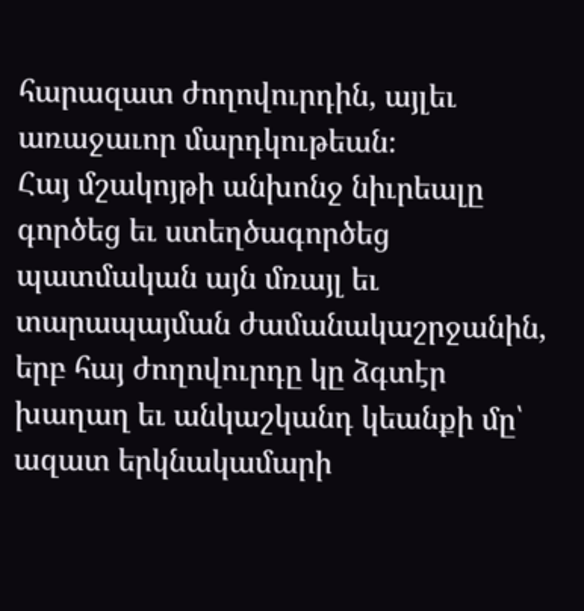հարազատ ժողովուրդին, այլեւ առաջաւոր մարդկութեան։
Հայ մշակոյթի անխոնջ նիւրեալը գործեց եւ ստեղծագործեց պատմական այն մռայլ եւ տարապայման ժամանակաշրջանին, երբ հայ ժողովուրդը կը ձգտէր խաղաղ եւ անկաշկանդ կեանքի մը՝ ազատ երկնակամարի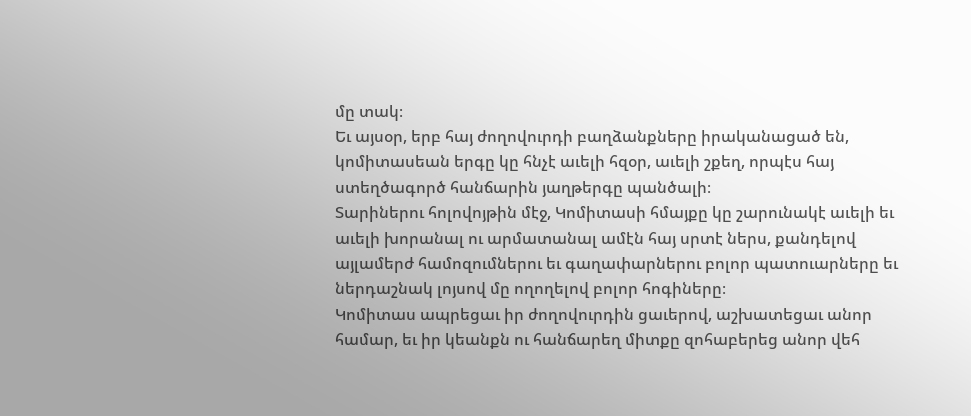մը տակ։
Եւ այսօր, երբ հայ ժողովուրդի բաղձանքները իրականացած են, կոմիտասեան երգը կը հնչէ աւելի հզօր, աւելի շքեղ, որպէս հայ ստեղծագործ հանճարին յաղթերգը պանծալի։
Տարիներու հոլովոյթին մէջ, Կոմիտասի հմայքը կը շարունակէ աւելի եւ աւելի խորանալ ու արմատանալ ամէն հայ սրտէ ներս, քանդելով այլամերժ համոզումներու եւ գաղափարներու բոլոր պատուարները եւ ներդաշնակ լոյսով մը ողողելով բոլոր հոգիները։
Կոմիտաս ապրեցաւ իր ժողովուրդին ցաւերով, աշխատեցաւ անոր համար, եւ իր կեանքն ու հանճարեղ միտքը զոհաբերեց անոր վեհ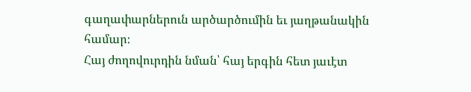գաղափարներուն արծարծումին եւ յաղթանակին համար։
Հայ ժողովուրդին նման՝ հայ երգին հետ յաւէտ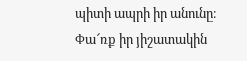պիտի ապրի իր անունը։
Փա՜ռք իր յիշատակին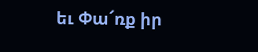եւ Փա՜ռք իր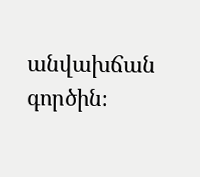անվախճան գործին։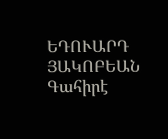ԵԴՈՒԱՐԴ ՅԱԿՈԲԵԱՆ
Գահիրէ